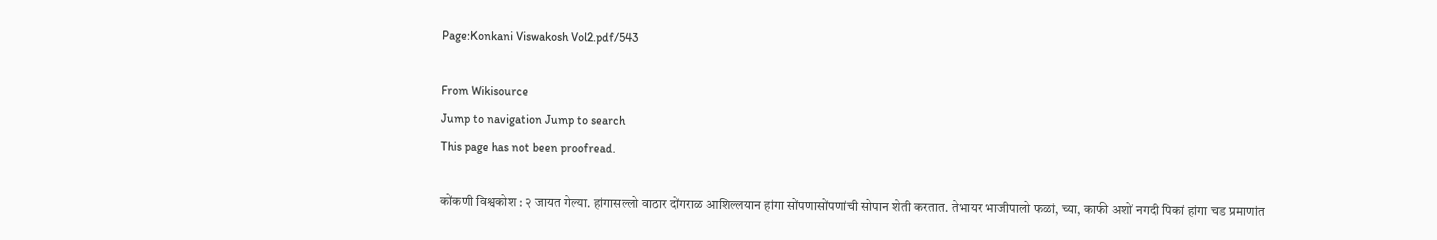Page:Konkani Viswakosh Vol2.pdf/543

From Wikisource
Jump to navigation Jump to search
This page has not been proofread.

कोंकणी विश्वकोश : २ जायत गेल्या. हांगासल्लो वाठार दोंगराळ आशिल्लयान हांगा सोंपणासोंपणांची सोपान शेती करतात. तेभायर भाजीपालो फळां, च्या, काफी अशों नगदी पिकां हांगा चड प्रमाणांत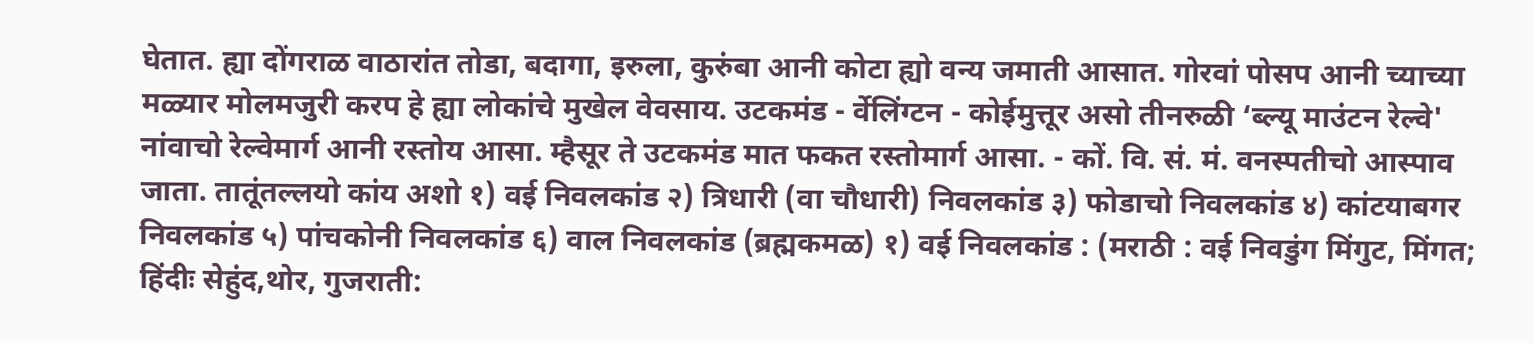घेतात. ह्या दोंगराळ वाठारांत तोडा, बदागा, इरुला, कुरुंबा आनी कोटा ह्यो वन्य जमाती आसात. गोरवां पोसप आनी च्याच्या मळ्यार मोलमजुरी करप हे ह्या लोकांचे मुखेल वेवसाय. उटकमंड - र्वेलिंग्टन - कोईमुत्तूर असो तीनरुळी ‘ब्ल्यू माउंटन रेल्वे' नांवाचो रेल्वेमार्ग आनी रस्तोय आसा. म्हैसूर ते उटकमंड मात फकत रस्तोमार्ग आसा. - कों. वि. सं. मं. वनस्पतीचो आस्पाव जाता. तातूंतल्लयो कांय अशो १) वई निवलकांड २) त्रिधारी (वा चौधारी) निवलकांड ३) फोडाचो निवलकांड ४) कांटयाबगर निवलकांड ५) पांचकोनी निवलकांड ६) वाल निवलकांड (ब्रह्मकमळ) १) वई निवलकांड : (मराठी : वई निवडुंग मिंगुट, मिंगत; हिंदीः सेहुंद,थोर, गुजराती: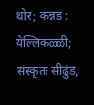थोर; कन्नड : येल्लिकळ्ळी; संस्कृतः सीढुंड,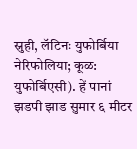स्नुही, लॅटिनः युफोर्बिया नेरिफोलिया; कूळ: युफोर्बिएसी). हें पानां झडपी झाड सुमार ६ मीटर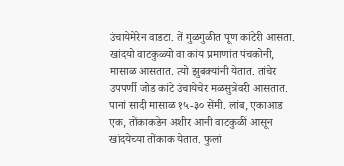उंचायेमेरेन वाडटा. तें गुळगुळीत पूण कांटेरी आसता. खांदयो वाटकुळ्यो वा कांय प्रमाणांत पंचकोनी, मासाळ आसतात. त्यो झुबक्यांनी येतात. तांचेर उपपर्णी जोड कांटे उंचायेचेर मळसुत्रेवरी आसतात. पानां सादी मासाळ १५-३० सेंमी. लांब, एकाआड एक, तोंकाकडेन अशीर आनी वाटकुळीं आसून खांदयेच्या तोंकाक येतात. फुलां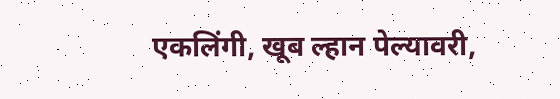एकलिंगी, खूब ल्हान पेल्यावरी,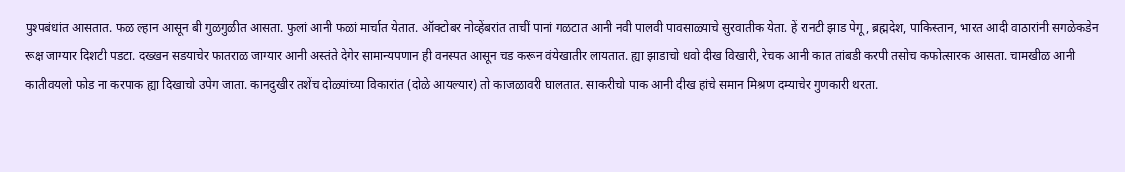पुश्पबंधांत आसतात. फळ ल्हान आसून बी गुळगुळीत आसता. फुलां आनी फळां मार्चात येतात. ऑक्टोबर नोव्हेंबरांत ताचीं पानां गळटात आनी नवी पालवी पावसाळ्याचे सुरवातीक येता. हें रानटी झाड पेगू, ब्रह्मदेश, पाकिस्तान, भारत आदी वाठारांनी सगळेकडेन रूक्ष जाग्यार दिशटी पडटा. दख्खन सडयाचेर फातराळ जाग्यार आनी अस्तंते देगेर सामान्यपणान ही वनस्पत आसून चड करून वंयेखातीर लायतात. ह्या झाडाचो धवो दीख विखारी, रेचक आनी कात तांबडी करपी तसोच कफोत्सारक आसता. चामखीळ आनी कातीवयलो फोड ना करपाक ह्या दिखाचो उपेग जाता. कानदुखीर तशेंच दोळ्यांच्या विकारांत (दोळे आयल्यार) तो काजळावरी घालतात. साकरीचो पाक आनी दीख हांचे समान मिश्रण दम्याचेर गुणकारी थरता.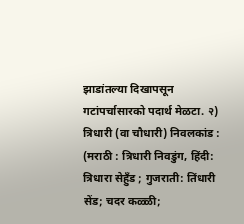झाडांतल्या दिखापसून गटांपर्चासारको पदार्थ मेळटा. २) त्रिधारी (वा चौधारी) निवलकांड : (मराठी : त्रिधारी निवडुंग, हिंदी: त्रिधारा सेहुँड ; गुजराती: तिंधारी सेंड; चदर कळ्ळी;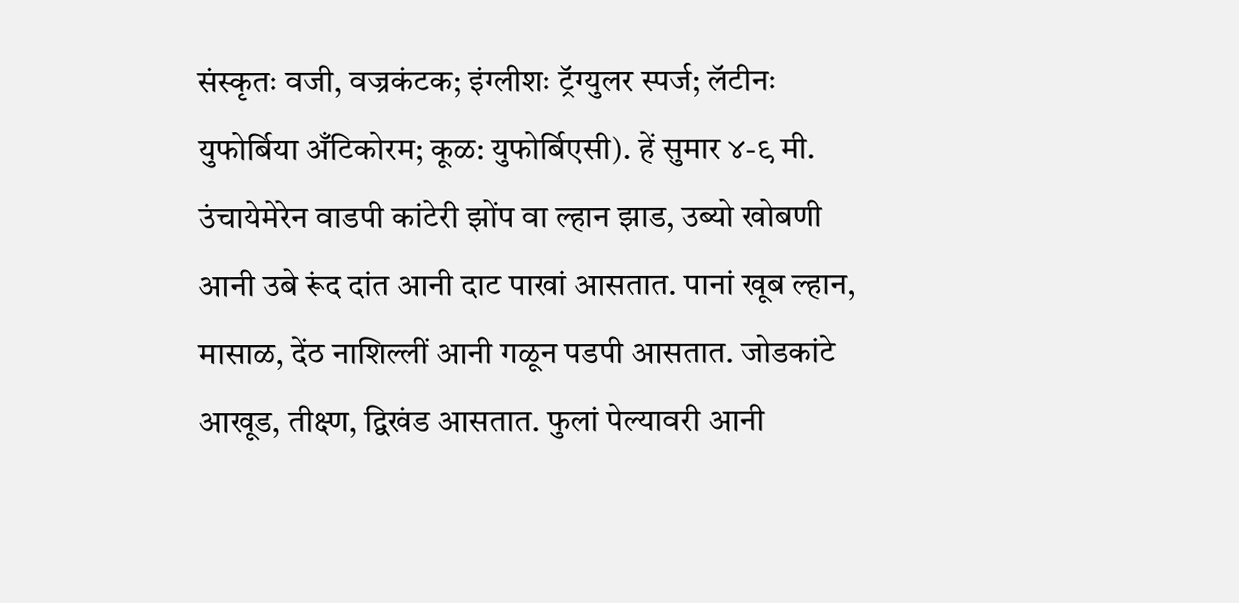संस्कृतः वजी, वज्रकंटक; इंग्लीशः ट्रॅग्युलर स्पर्ज; लॅटीनः युफोर्बिया अँटिकोरम; कूळ: युफोर्बिएसी). हें सुमार ४-९ मी. उंचायेमेरेन वाडपी कांटेरी झोंप वा ल्हान झाड, उब्यो खोबणी आनी उबे रूंद दांत आनी दाट पाखां आसतात. पानां खूब ल्हान, मासाळ, देंठ नाशिल्लीं आनी गळून पडपी आसतात. जोडकांटे आखूड, तीक्ष्ण, द्विखंड आसतात. फुलां पेल्यावरी आनी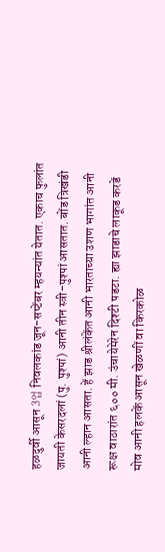हळदुर्वी आसून 3업 निवलकांड जून-सप्टेंबर म्हयन्यांत येतात. एकाच फुलांत जायती केसरदलां (पु. पुश्पां) आनी तीन स्त्री-पुश्पां आसतात. बोंड त्रिखंडी आनी ल्हान आसता. हें झाड श्रीलंकेंत आनी भारताच्या उशण भागांत आनी रूक्ष वाठारांत ६०० मी. उंचायेमेरेन दिश्टी पडटा. ह्या झाडाचे लाकूड करडें मोव आनी हलकें आसून खेळणीं वा किरकोळ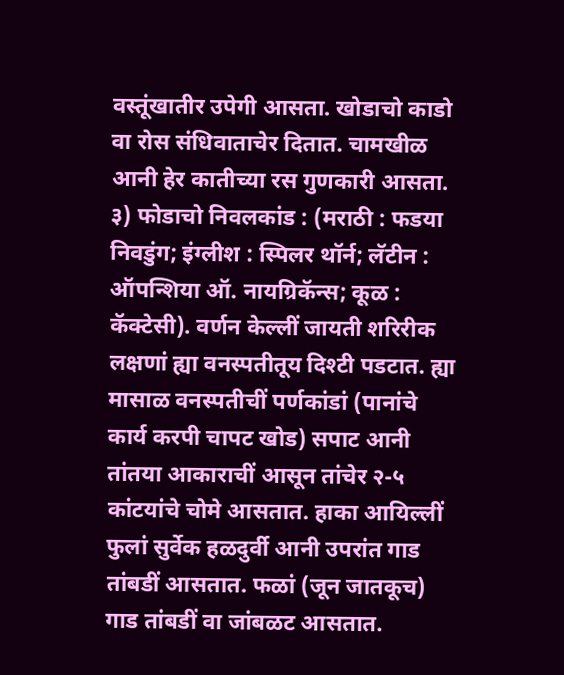वस्तूंखातीर उपेगी आसता. खोडाचो काडो वा रोस संधिवाताचेर दितात. चामखीळ आनी हेर कातीच्या रस गुणकारी आसता. ३) फोडाचो निवलकांड : (मराठी : फडया निवडुंग; इंग्लीश : स्पिलर थॉर्न; लॅटीन : ऑपन्शिया ऑ. नायग्रिकॅन्स; कूळ : कॅक्टेसी). वर्णन केल्लीं जायती शरिरीक लक्षणां ह्या वनस्पतीतूय दिश्टी पडटात. ह्या मासाळ वनस्पतीचीं पर्णकांडां (पानांचे कार्य करपी चापट खोड) सपाट आनी तांतया आकाराचीं आसून तांचेर २-५ कांटयांचे चोमे आसतात. हाका आयिल्लीं फुलां सुर्वेक हळदुर्वी आनी उपरांत गाड तांबडीं आसतात. फळां (जून जातकूच) गाड तांबडीं वा जांबळट आसतात.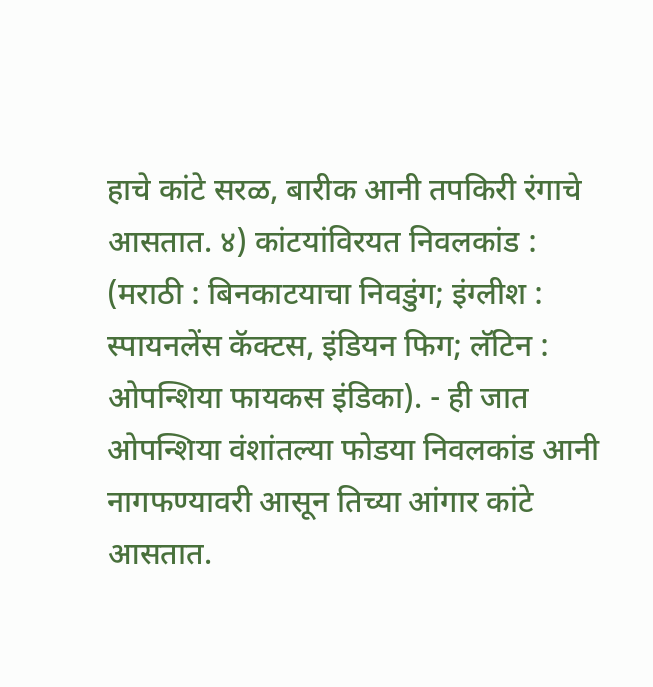हाचे कांटे सरळ, बारीक आनी तपकिरी रंगाचे आसतात. ४) कांटयांविरयत निवलकांड : (मराठी : बिनकाटयाचा निवडुंग; इंग्लीश : स्पायनलेंस कॅक्टस, इंडियन फिग; लॅटिन : ओपन्शिया फायकस इंडिका). - ही जात ओपन्शिया वंशांतल्या फोडया निवलकांड आनी नागफण्यावरी आसून तिच्या आंगार कांटे आसतात.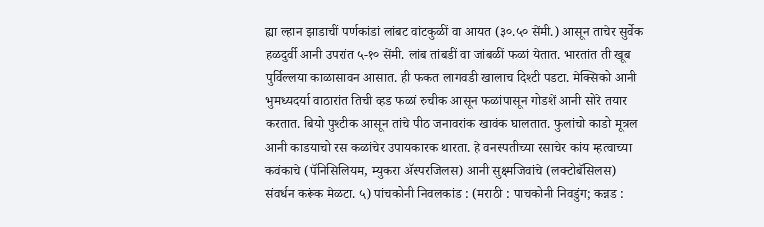ह्या ल्हान झाडाचीं पर्णकांडां लांबट वांटकुळीं वा आयत (३०.५० सेंमी.) आसून ताचेर सुर्वेक हळदुर्वी आनी उपरांत ५-१० सेंमी. लांब तांबडीं वा जांबळीं फळां येतात. भारतांत ती खूब पुर्विल्लया काळासावन आसात. ही फकत लागवडी खालाच दिश्टी पडटा. मेक्सिको आनी भुमध्यदर्या वाठारांत तिची व्हड फळां रुचीक आसून फळांपासून गोडशें आनी सोरे तयार करतात. बियो पुश्टीक आसून तांचे पीठ जनावरांक खावंक घालतात. फुलांचो काडो मूत्रल आनी काडयाचो रस कळांचेर उपायकारक थारता. हे वनस्पतीच्या रसाचेर कांय म्हत्वाच्या कवंकाचे (पॅनिसिलियम, म्युकरा ॲस्परजिलस) आनी सुक्ष्मजिवांचे (लक्टोबॅसिलस) संवर्धन करूंक मेळटा. ५) पांचकोनी निवलकांड : (मराठी : पाचकोनी निवडुंग; कन्नड :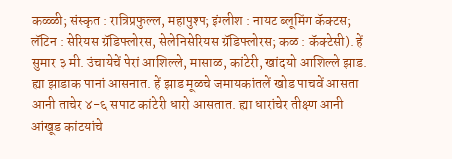कळ्ळी; संस्कृत : रात्रिप्रफुल्ल, महापुश्प; इंग्लीश : नायट ब्लूमिंग कॅक्टस; लॅटिन : सेरियस ग्रॅडिफ्लोरस, सेलेनिसेरियस ग्रॅडिफ्लोरस; कळ : कॅक्टेसी). हें सुमार ३ मी. उंचायेचें पेरां आशिल्ले, मासाळ, कांटेरी, खांदयो आशिल्ले झाड. ह्या झाडाक पानां आसनात. हें झाड मूळचे जमायकांतलें खोड पाचवें आसता आनी ताचेर ४-६ सपाट कांटेरी धारो आसतात. ह्या धारांचेर तीक्ष्ण आनी आंखूड कांटयांचे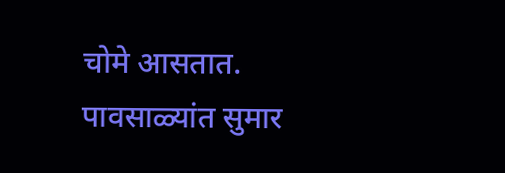चोमे आसतात. पावसाळ्यांत सुमार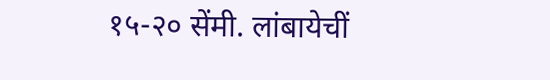१५-२० सेंमी. लांबायेचीं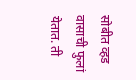सोबीत व्हड वासाची फुलां येतात. ती